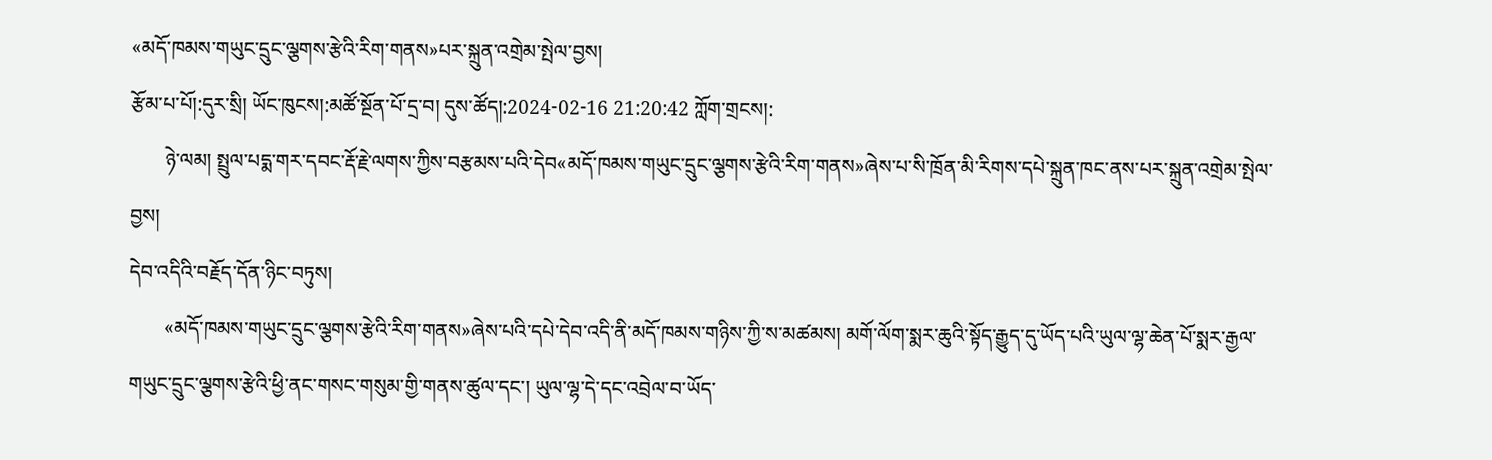«མདོ་ཁམས་གཡུང་དྲུང་ལྕགས་རྩེའི་རིག་གནས»པར་སྐྲུན་འགྲེམ་སྤེལ་བྱས།
རྩོམ་པ་པོ།:དུར་སྲི། ཡོང་ཁུངས།:མཚོ་སྔོན་པོ་དྲ་བ། དུས་ཚོད།:2024-02-16 21:20:42 ཀློག་གྲངས།:
       ཉེ་ལམ། སྤྲུལ་པདྨ་གར་དབང་རྡོ་རྗེ་ལགས་ཀྱིས་བརྩམས་པའི་དེབ«མདོ་ཁམས་གཡུང་དྲུང་ལྕགས་རྩེའི་རིག་གནས»ཞེས་པ་སི་ཁྲོན་མི་རིགས་དཔེ་སྐྲུན་ཁང་ནས་པར་སྐྲུན་འགྲེམ་སྤེལ་བྱས།
དེབ་འདིའི་བརྗོད་དོན་ཉིང་བཏུས།
       «མདོ་ཁམས་གཡུང་དྲུང་ལྕགས་རྩེའི་རིག་གནས»ཞེས་པའི་དཔེ་དེབ་འདི་ནི་མདོ་ཁམས་གཉིས་ཀྱི་ས་མཚམས། མགོ་ལོག་སྨར་ཆུའི་སྟོད་རྒྱུད་དུ་ཡོད་པའི་ཡུལ་ལྷ་ཆེན་པོ་སྨར་རྒྱལ་གཡུང་དྲུང་ལྕགས་རྩེའི་ཕྱི་ནང་གསང་གསུམ་གྱི་གནས་ཚུལ་དང་། ཡུལ་ལྷ་དེ་དང་འབྲེལ་བ་ཡོད་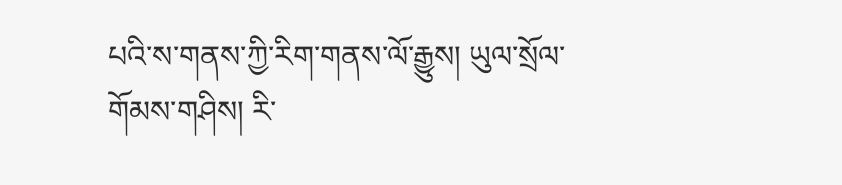པའི་ས་གནས་ཀྱི་རིག་གནས་ལོ་རྒྱུས། ཡུལ་སྲོལ་གོམས་གཤིས། རི་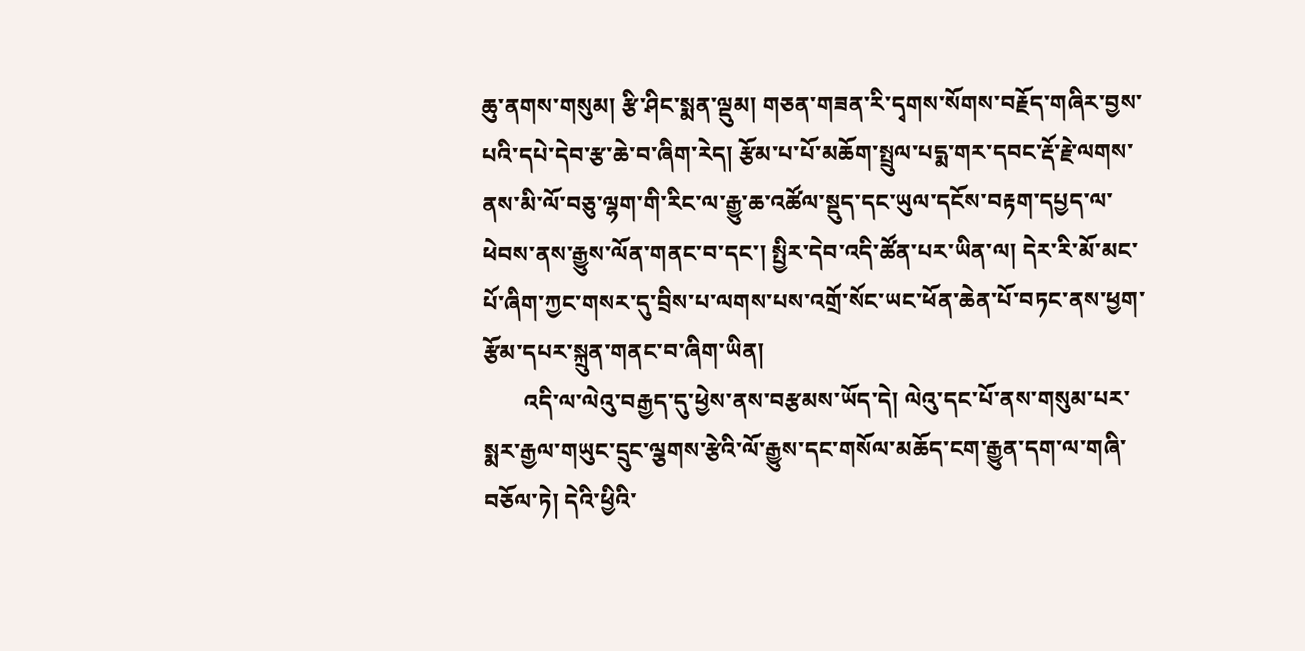ཆུ་ནགས་གསུམ། རྩི་ཤིང་སྨན་ལྡུམ། གཅན་གཟན་རི་དྭགས་སོགས་བརྗོད་གཞིར་བྱས་པའི་དཔེ་དེབ་རྩ་ཆེ་བ་ཞིག་རེད། རྩོམ་པ་པོ་མཆོག་སྤྲུལ་པདྨ་གར་དབང་རྡོ་རྗེ་ལགས་ནས་མི་ལོ་བཅུ་ལྷག་གི་རིང་ལ་རྒྱུ་ཆ་འཚོལ་སྡུད་དང་ཡུལ་དངོས་བརྟག་དཔྱད་ལ་ཕེབས་ནས་རྒྱུས་ལོན་གནང་བ་དང་། སྤྱིར་དེབ་འདི་ཚོན་པར་ཡིན་ལ། དེར་རི་མོ་མང་པོ་ཞིག་ཀྱང་གསར་དུ་བྲིས་པ་ལགས་པས་འགྲོ་སོང་ཡང་ཕོན་ཆེན་པོ་བཏང་ནས་ཕྱག་རྩོམ་དཔར་སྐྲུན་གནང་བ་ཞིག་ཡིན།
       འདི་ལ་ལེའུ་བརྒྱད་དུ་ཕྱེས་ནས་བརྩམས་ཡོད་དེ། ལེའུ་དང་པོ་ནས་གསུམ་པར་སྨར་རྒྱལ་གཡུང་དྲུང་ལྕགས་རྩེའི་ལོ་རྒྱུས་དང་གསོལ་མཆོད་ངག་རྒྱུན་དག་ལ་གཞི་བཅོལ་ཏེ། དེའི་ཕྱིའི་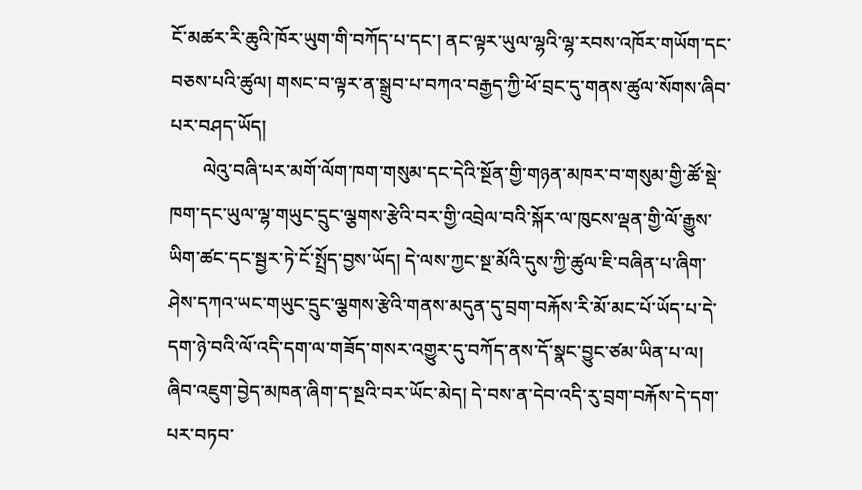ངོ་མཚར་རི་ཆུའི་ཁོར་ཡུག་གི་བཀོད་པ་དང་། ནང་ལྟར་ཡུལ་ལྷའི་ལྷ་རབས་འཁོར་གཡོག་དང་བཅས་པའི་ཚུལ། གསང་བ་ལྟར་ན་སྒྲུབ་པ་བཀའ་བརྒྱད་ཀྱི་ཕོ་བྲང་དུ་གནས་ཚུལ་སོགས་ཞིབ་པར་བཤད་ཡོད།
       ལེའུ་བཞི་པར་མགོ་ལོག་ཁག་གསུམ་དང་དེའི་སྔོན་གྱི་གཉན་མཁར་བ་གསུམ་གྱི་ཚོ་སྡེ་ཁག་དང་ཡུལ་ལྷ་གཡུང་དྲུང་ལྕགས་རྩེའི་བར་གྱི་འབྲེལ་བའི་སྐོར་ལ་ཁུངས་ལྡན་གྱི་ལོ་རྒྱུས་ཡིག་ཚང་དང་སྦྱར་ཏེ་ངོ་སྤྲོད་བྱས་ཡོད། དེ་ལས་ཀྱང་སྔ་མོའི་དུས་ཀྱི་ཚུལ་ཇི་བཞིན་པ་ཞིག་ཤེས་དཀའ་ཡང་གཡུང་དྲུང་ལྕགས་རྩེའི་གནས་མདུན་དུ་བྲག་བརྐོས་རི་མོ་མང་པོ་ཡོད་པ་དེ་དག་ཉེ་བའི་ལོ་འདི་དག་ལ་གཟོད་གསར་འགྱུར་དུ་བཀོད་ནས་དོ་སྣང་བྱུང་ཙམ་ཡིན་པ་ལ། ཞིབ་འཇུག་བྱེད་མཁན་ཞིག་ད་སྔའི་བར་ཡོང་མེད། དེ་བས་ན་དེབ་འདི་རུ་བྲག་བརྐོས་དེ་དག་པར་བཏབ་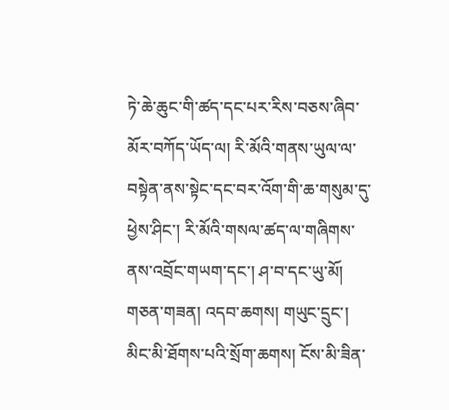ཏེ་ཆེ་ཆུང་གི་ཚད་དང་པར་རིས་བཅས་ཞིབ་མོར་བཀོད་ཡོད་ལ། རི་མོའི་གནས་ཡུལ་ལ་བསྟེན་ནས་སྟེང་དང་བར་འོག་གི་ཆ་གསུམ་དུ་ཕྱེས་ཤིང་། རི་མོའི་གསལ་ཚད་ལ་གཞིགས་ནས་འབྲོང་གཡག་དང་། ཤ་བ་དང་ཡུ་མོ། གཅན་གཟན། འདབ་ཆགས། གཡུང་དྲུང་། མིང་མི་ཐོགས་པའི་སྲོག་ཆགས། ངོས་མི་ཟིན་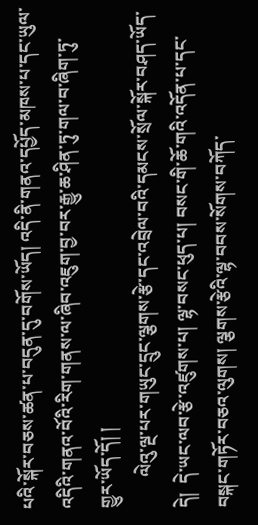པའི་སྐོར་བཅས་ཚན་པ་བདུན་དུ་བགོས་ཡོད། འདི་ནི་གནའ་དཔྱོད་མཁས་པ་དང་ཡུལ་འདིའི་གནའ་བོའི་རིག་གནས་ལ་ཞིབ་འཇུག་བྱ་བར་རྒྱུ་ཆ་ཤིན་ཏུ་གལ་བ་ཞིག་ཏུ་གྱུར་ཡོད་དོ། །
       ལེའུ་ལྔ་པར་གཡུང་དྲུང་ལྕགས་རྩེ་དང་འབྲེལ་བའི་དམངས་སྲོལ་སྐོར་བཤད་ཡོད་དེ།  དེ་ཡང་ལབ་རྩེ་འཛུགས་པ། ལྷ་བསང་ཕུད་པ། བསང་གི་ཆོ་གའི་འདོན་པ་དང་བསྐང་གཏོར་བཅའ་ལུགས། ལྕགས་རྩེའི་ལྷ་བབས་སོགས་བཀོད་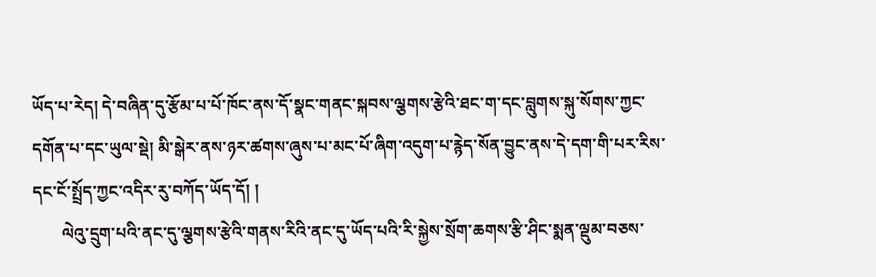ཡོད་པ་རེད། དེ་བཞིན་དུ་རྩོམ་པ་པོ་ཁོང་ནས་དོ་སྣང་གནང་སྐབས་ལྕགས་རྩེའི་ཐང་ག་དང་བླུགས་སྐུ་སོགས་ཀྱང་དགོན་པ་དང་ཡུལ་སྡེ། མི་སྒེར་ནས་ཉར་ཚགས་ཞུས་པ་མང་པོ་ཞིག་འདུག་པ་རྙེད་སོན་བྱུང་ནས་དེ་དག་གི་པར་རིས་དང་ངོ་སྤྲོད་ཀྱང་འདིར་རུ་བཀོད་ཡོད་དོ། །
       ལེའུ་དྲུག་པའི་ནང་དུ་ལྕགས་རྩེའི་གནས་རིའི་ནང་དུ་ཡོད་པའི་རི་སྐྱེས་སྲོག་ཆགས་རྩི་ཤིང་སྨན་ལྡུམ་བཅས་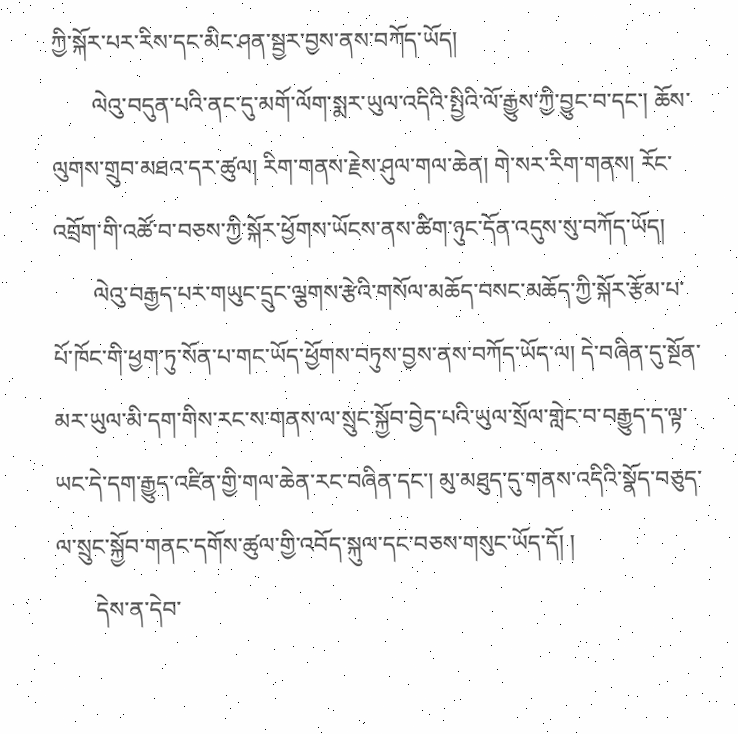ཀྱི་སྐོར་པར་རིས་དང་མིང་ཤན་སྦྱར་བྱས་ནས་བཀོད་ཡོད།
       ལེའུ་བདུན་པའི་ནང་དུ་མགོ་ལོག་སྨར་ཡུལ་འདིའི་སྤྱིའི་ལོ་རྒྱུས་ཀྱི་བྱུང་བ་དང་། ཆོས་ལུགས་གྲུབ་མཐའ་དར་ཚུལ། རིག་གནས་རྗེས་ཤུལ་གལ་ཆེན། གེ་སར་རིག་གནས། རོང་འབྲོག་གི་འཚོ་བ་བཅས་ཀྱི་སྐོར་ཕྱོགས་ཡོངས་ནས་ཚིག་ཉུང་དོན་འདུས་སུ་བཀོད་ཡོད།
       ལེའུ་བརྒྱད་པར་གཡུང་དྲུང་ལྕགས་རྩེའི་གསོལ་མཆོད་བསང་མཆོད་ཀྱི་སྐོར་རྩོམ་པ་པོ་ཁོང་གི་ཕྱག་ཏུ་སོན་པ་གང་ཡོད་ཕྱོགས་བཏུས་བྱས་ནས་བཀོད་ཡོད་ལ། དེ་བཞིན་དུ་སྔོན་མར་ཡུལ་མི་དག་གིས་རང་ས་གནས་ལ་སྲུང་སྐྱོབ་བྱེད་པའི་ཡུལ་སྲོལ་གླེང་བ་བརྒྱུད་ད་ལྟ་ཡང་དེ་དག་རྒྱུད་འཛིན་གྱི་གལ་ཆེན་རང་བཞིན་དང་། མུ་མཐུད་དུ་གནས་འདིའི་སྣོད་བཅུད་ལ་སྲུང་སྐྱོབ་གནང་དགོས་ཚུལ་གྱི་འབོད་སྐུལ་དང་བཅས་གསུང་ཡོད་དོ། །
       དེས་ན་དེབ་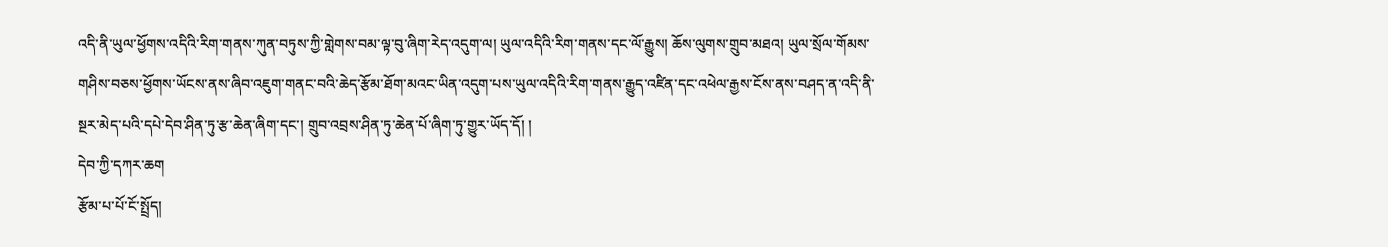འདི་ནི་ཡུལ་ཕྱོགས་འདིའི་རིག་གནས་ཀུན་བཏུས་ཀྱི་གླེགས་བམ་ལྟ་བུ་ཞིག་རེད་འདུག་ལ། ཡུལ་འདིའི་རིག་གནས་དང་ལོ་རྒྱུས། ཆོས་ལུགས་གྲུབ་མཐའ། ཡུལ་སྲོལ་གོམས་གཤིས་བཅས་ཕྱོགས་ཡོངས་ནས་ཞིབ་འཇུག་གནང་བའི་ཆེད་རྩོམ་ཐོག་མའང་ཡིན་འདུག་པས་ཡུལ་འདིའི་རིག་གནས་རྒྱུད་འཛིན་དང་འཕེལ་རྒྱས་ངོས་ནས་བཤད་ན་འདི་ནི་སྔར་མེད་པའི་དཔེ་དེབ་ཤིན་ཏུ་རྩ་ཆེན་ཞིག་དང་། གྲུབ་འབྲས་ཤིན་ཏུ་ཆེན་པོ་ཞིག་ཏུ་གྱུར་ཡོད་དོ། །
དེབ་ཀྱི་དཀར་ཆག
རྩོམ་པ་པོ་ངོ་སྤྲོད།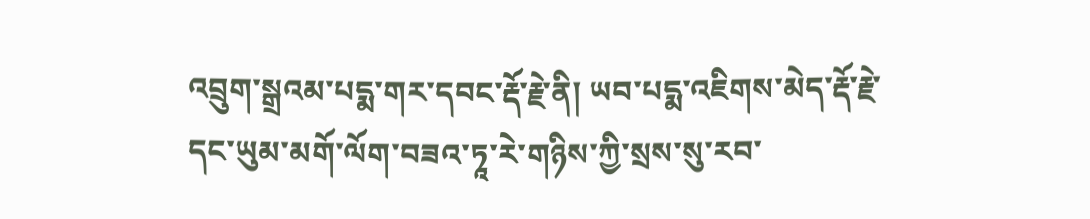འབྲུག་སྒྲའམ་པདྨ་གར་དབང་རྡོ་རྗེ་ནི། ཡབ་པདྨ་འཇིགས་མེད་རྡོ་རྗེ་དང་ཡུམ་མགོ་ལོག་བཟའ་ཏཱ་རེ་གཉིས་ཀྱི་སྲས་སུ་རབ་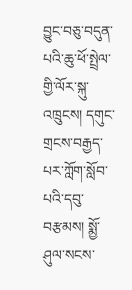བྱུང་བཅུ་བདུན་པའི་ཆུ་ཕོ་སྤྲེལ་གྱི་ལོར་སྐུ་འཁྲུངས། དགུང་གྲངས་བརྒྱད་པར་ཀློག་སློབ་པའི་དབུ་བརྩམས། སྨྱོ་ཤུལ་སངས་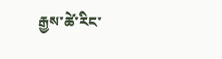རྒྱས་ཚེ་རིང་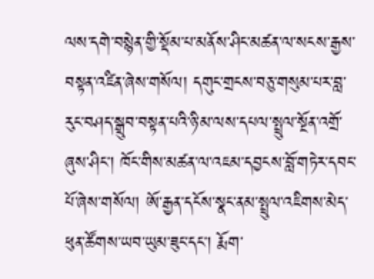ལས་དགེ་བསྙེན་གྱི་སྡོམ་པ་མནོས་ཤིང་མཚན་ལ་སངས་རྒྱས་བསྟན་འཛིན་ཞེས་གསོལ། དགུང་གྲངས་བཅུ་གསུམ་པར་བླ་རུང་བཤད་སྒྲུབ་བསྟན་པའི་ཉི་མ་ལས་དཔལ་སྤྲུལ་སྔོན་འགྲོ་ཞུས་ཤིང་། ཁོང་གིས་མཚན་ལ་འཇམ་དབྱངས་བློ་གཏེར་དབང་པོ་ཞེས་གསོལ། ཨོ་རྒྱན་དངོས་སྣང་ནམ་སྤྲུལ་འཇིགས་མེད་ཕུན་ཚོགས་ཡབ་ཡུམ་ཟུང་དང་། རྨོག་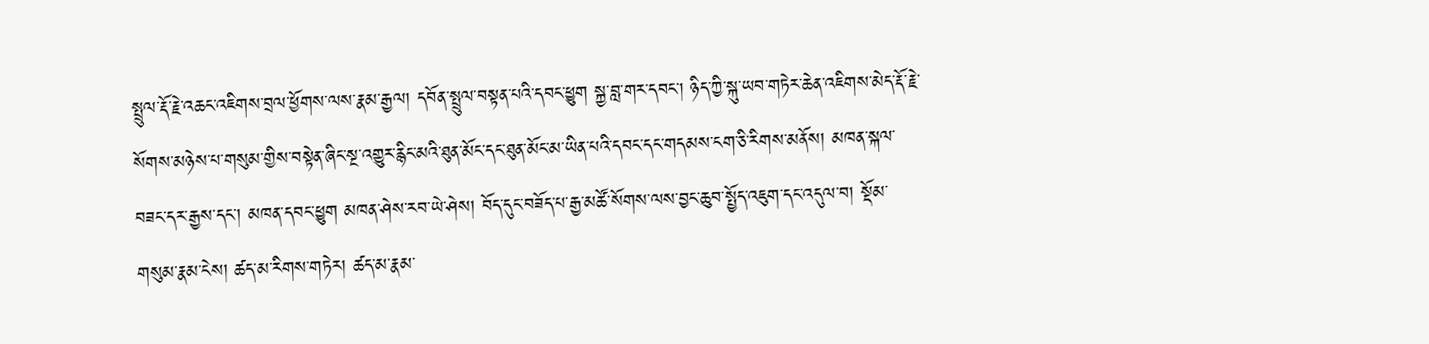སྤྲུལ་རྡོ་རྗེ་འཆང་འཇིགས་བྲལ་ཕྱོགས་ལས་རྣམ་རྒྱལ། དབོན་སྤྲུལ་བསྟན་པའི་དབང་ཕྱུག སྐྱ་བླ་གར་དབང་། ཉིད་ཀྱི་སྐུ་ཡབ་གཏེར་ཆེན་འཇིགས་མེད་རྡོ་རྗེ་སོགས་མཉེས་པ་གསུམ་གྱིས་བསྟེན་ཞིང་སྔ་འགྱུར་རྙིང་མའི་ཐུན་མོང་དང་ཐུན་མོང་མ་ཡིན་པའི་དབང་དང་གདམས་ངག་ཅི་རིགས་མནོས། མཁན་སྐལ་བཟང་དར་རྒྱས་དང་། མཁན་དབང་ཕྱུག མཁན་ཤེས་རབ་ཡེ་ཤེས། བོད་དུང་བཟོད་པ་རྒྱ་མཚོ་སོགས་ལས་བྱང་ཆུབ་སྤྱོད་འཇུག་དང་འདུལ་བ། སྡོམ་གསུམ་རྣམ་ངེས། ཚད་མ་རིགས་གཏེར། ཚད་མ་རྣམ་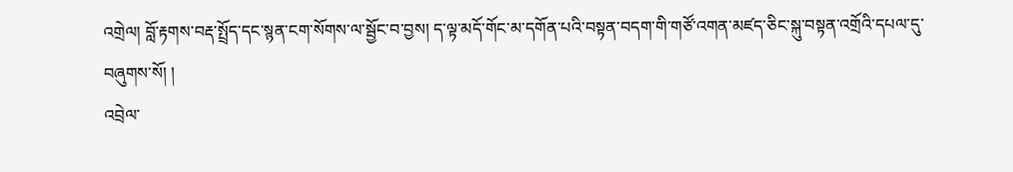འགྲེལ། བློ་རྟགས་བརྡ་སྤྲོད་དང་སྙན་ངག་སོགས་ལ་སྦྱོང་བ་བྱས། ད་ལྟ་མདོ་གོང་མ་དགོན་པའི་བསྟན་བདག་གི་གཙོ་འགན་མཛད་ཅིང་སྐུ་བསྟན་འགྲོའི་དཔལ་དུ་བཞུགས་སོ། །
འབྲེལ་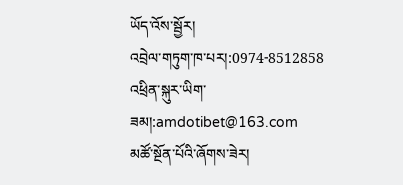ཡོད་འོས་སྦྱོར།
འབྲེལ་གཏུག་ཁ་པར།:0974-8512858
འཕྲིན་སྐུར་ཡིག་ཟམ།:amdotibet@163.com
མཚོ་སྔོན་པོའི་ཞོགས་ཟེར།